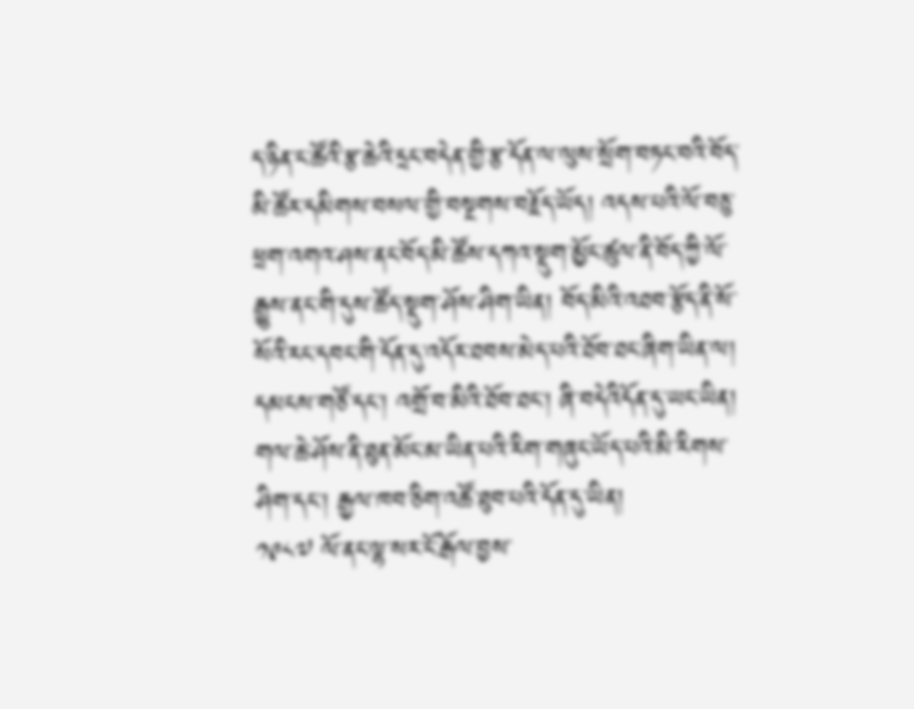ད་ཉིན་ང་ཚོའི་རྩ་ཆེའི་དྲང་བདེན་གྱི་རྩ་དོན་ལ་ལུས་སྲོག་བཏང་བའི་བོད་མི་ཚོར་དམིགས་བསལ་གྱི་བསྔགས་བརྗོད་ཡོད། འདས་པའི་ལོ་བཅུ་ཕྲག་འགའ་ཤས་ནང་བོད་མི་ཚོས་དཀའ་སྡུག་མྱོང་ཚུལ་ནི་བོད་ཀྱི་ལོ་རྒྱུས་ནང་གི་དུས་ཚོད་སྡུག་ཤོས་ཤིག་ཡིན། བོད་མིའི་འཐབ་རྩོད་ནི་སོ་སོའི་རང་དབང་གི་དོན་དུ་འདོར་ཐབས་མེད་པའི་ཐོབ་ཐང་ཞིག་ཡིན་ལ། དམངས་གཙོ་དང་། འགྲོ་བ་མིའི་ཐོབ་ཐང་། ཞི་བདེའིདོན་དུ་ཡང་ཡིན། གལ་ཆེ་ཤོས་ནི་ཐུན་མོང་མ་ཡིན་པའི་རིག་གཞུང་ཡོད་པའི་མི་རིགས་ཤིག་དང་། རྒྱལ་ཁབ་ཅིག་འཚོ་ཐུབ་པའི་དོན་དུ་ཡིན།
༡༩༨༧ ལོ་ནང་ལྷ་སར་ངོ་རྒོལ་བྱས་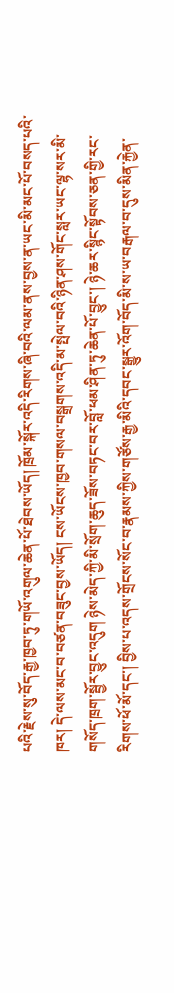པའི་རྗེས་སུ་བོད་རྒྱ་ཁྱབ་ཏུ་གཡོ་འགུལ་ཆེན་པོ་ཐེབས་ཡོད། ཁྲོམ་སྐོར་འདི་རིགས་ཞི་བའི་ལམ་ནས་བྱས་ན་ཡང་མི་མང་པོ་བསད་པའི་ཁར། དེ་ལས་མང་བ་བཙན་བཟུང་བྱས་ཡོད། ངས་ཡོངས་ཁྱབ་གསལ་བསྒྲགས་འདི་མ་སྤེལ་བའི་ཉིན་ཤས་གོང་སླར་ཡང་ལྷ་སར་མི་གསོད་ཁྲག་སྦྱོར་བྱུང་འདུག ཉེས་མེད་ཀྱི་མི་སྲོག་ཆུད་ཟོས་བཏང་བར་བློ་ཕམ་ཤིན་ཏུ་ཆེན་པོ་བྱུང་། ཉེ་ཆར་སྙིང་སྟོབས་ཅན་གྱི་རང་རིགས་ཕོ་མོ་དང་། བྱིས་པ་འདས་གྲོངས་སོང་བ་རྣམས་ཀྱིས་གཙོས་རྒྱ་མིའི་དབང་སྒྱུར་འོག་བོད་མི་ས་ཡ་བརྒལ་བ་དུས་མིན་རྐྱེན་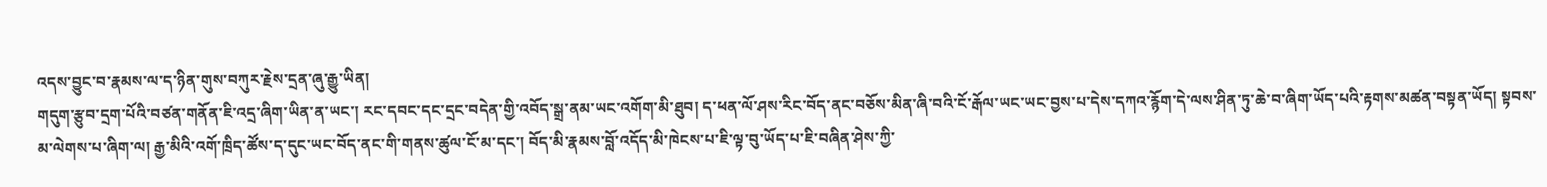འདས་བྱུང་བ་རྣམས་ལ་ད་ཉིན་གུས་བཀུར་རྗེས་དྲན་ཞུ་རྒྱུ་ཡིན།
གདུག་རྩུབ་དྲག་པོའི་བཙན་གནོན་ཇི་འདྲ་ཞིག་ཡིན་ན་ཡང་། རང་དབང་དང་དྲང་བདེན་གྱི་འབོད་སྒྲ་ནམ་ཡང་འགོག་མི་ཐུབ། ད་ཕན་ལོ་ཤས་རིང་བོད་ནང་བཅོས་མིན་ཞི་བའི་ངོ་རྒོལ་ཡང་ཡང་བྱས་པ་དེས་དཀའ་རྙོག་དེ་ལས་ཤིན་ཏུ་ཆེ་བ་ཞིག་ཡོད་པའི་རྟགས་མཚན་བསྟན་ཡོད། སྟབས་མ་ལེགས་པ་ཞིག་ལ། རྒྱ་མིའི་འགོ་ཁྲིད་ཚོས་ད་དུང་ཡང་བོད་ནང་གི་གནས་ཚུལ་ངོ་མ་དང་། བོད་མི་རྣམས་བློ་འདོད་མི་ཁེངས་པ་ཇི་ལྟ་བུ་ཡོད་པ་ཇི་བཞིན་ཤེས་ཀྱི་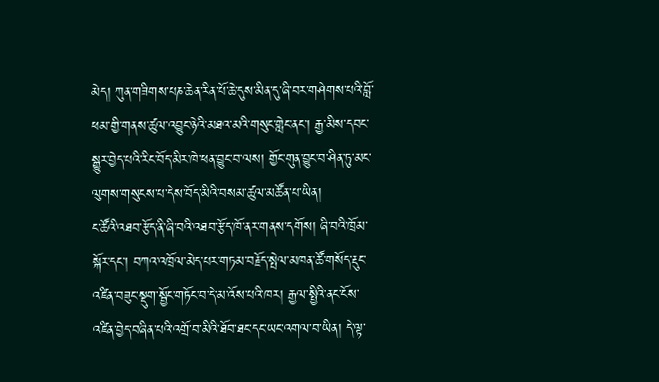མེད། ཀུན་གཟིགས་པཎ་ཆེན་རིན་པོ་ཆེ་དུས་མིན་དུ་ཞི་བར་གཤེགས་པའི་བློ་ཕམ་གྱི་གནས་ཚུལ་འབྱུང་ཉེའི་མཐའ་མའི་གསུང་གླེང་ནང་། རྒྱ་མིས་དབང་སྒྱུར་བྱེད་པའི་རིང་བོད་མིར་ཁེ་ཕན་བྱུང་བ་ལས། གྱོང་གུན་བྱུང་བ་ཤིན་ཏུ་མང་ལུགས་གསུངས་པ་དེས་བོད་མིའི་བསམ་ཚུལ་མཚོན་པ་ཡིན།
ང་ཚོའི་འཐབ་རྩོད་ནི་ཞི་བའི་འཐབ་རྩོད་ཁོ་ནར་གནས་དགོས། ཞི་བའི་ཁྲོམ་སྐོར་དང་། བཀའ་འཁྲོལ་མེད་པར་གཏམ་བརྗོད་སྤེལ་མཁན་ཚོ་གསོད་རྡུང་འཛིན་བཟུང་སྡུག་སྦྱོང་གཏོང་བ་དེ་མ་འོས་པའི་ཁར། རྒྱལ་སྤྱིའི་ནང་ངོས་འཛིན་བྱེད་བཞིན་པའི་འགྲོ་བ་མིའི་ཐོབ་ཐང་དང་ཡང་འགལ་བ་ཡིན། དེ་ལྟ་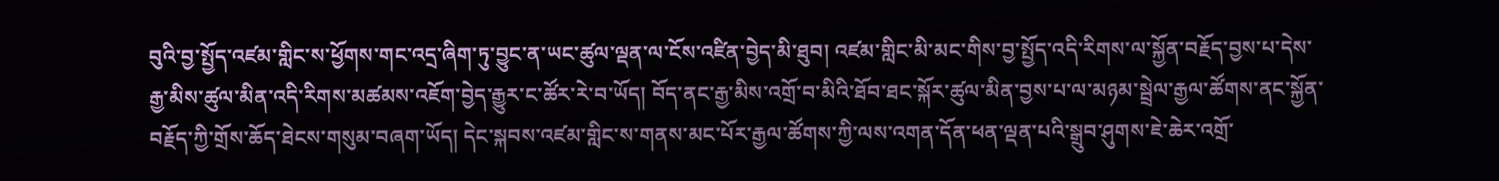བུའི་བྱ་སྤྱོད་འཛམ་གླིང་ས་ཕྱོགས་གང་འདྲ་ཞིག་ཏུ་བྱུང་ན་ཡང་ཚུལ་ལྡན་ལ་ངོས་འཛིན་བྱེད་མི་ཐུབ། འཛམ་གླིང་མི་མང་གིས་བྱ་སྤྱོད་འདི་རིགས་ལ་སྐྱོན་བརྗོད་བྱས་པ་དེས་རྒྱ་མིས་ཚུལ་མིན་འདི་རིགས་མཚམས་འཇོག་བྱེད་རྒྱུར་ང་ཚོར་རེ་བ་ཡོད། བོད་ནང་རྒྱ་མིས་འགྲོ་བ་མིའི་ཐོབ་ཐང་སྐོར་ཚུལ་མིན་བྱས་པ་ལ་མཉམ་སྦྲེལ་རྒྱལ་ཚོགས་ནང་སྐྱོན་བརྗོད་ཀྱི་གྲོས་ཆོད་ཐེངས་གསུམ་བཞག་ཡོད། དེང་སྐབས་འཛམ་གླིང་ས་གནས་མང་པོར་རྒྱལ་ཚོགས་ཀྱི་ལས་འགན་དོན་ཕན་ལྡན་པའི་སྒྲུབ་ཤུགས་ཇེ་ཆེར་འགྲོ་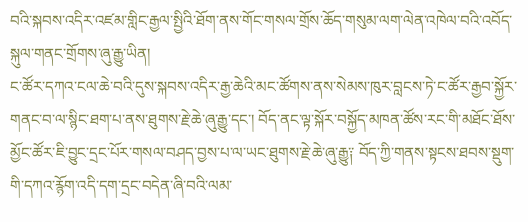བའི་སྐབས་འདིར་འཛམ་གླིང་རྒྱལ་སྤྱིའི་ཐོག་ནས་གོང་གསལ་གྲོས་ཆོད་གསུམ་ལག་ལེན་འཁེལ་བའི་འབོད་སྐུལ་གནང་གྲོགས་ཞུ་རྒྱུ་ཡིན།
ང་ཚོར་དཀའ་ངལ་ཆེ་བའི་དུས་སྐབས་འདིར་རྒྱ་ཆེའི་མང་ཚོགས་ནས་སེམས་ཁུར་བླངས་ཏེ་ང་ཚོར་རྒྱབ་སྐྱོར་གནང་བ་ལ་སྙིང་ཐག་པ་ནས་ཐུགས་རྗེ་ཆེ་ཞུ་རྒྱུ་དང་། བོད་ནང་ལྟ་སྐོར་བསྐྱོད་མཁན་ཚོས་རང་གི་མཐོང་ཐོས་མྱོང་ཚོར་ཇི་བྱུང་དྲང་པོར་གསལ་བཤད་བྱས་པ་ལ་ཡང་ཐུགས་རྗེ་ཆེ་ཞུ་རྒྱུ༑ བོད་ཀྱི་གནས་སྟངས་ཐབས་སྡུག་གི་དཀའ་རྙོག་འདི་དག་དྲང་བདེན་ཞི་བའི་ལམ་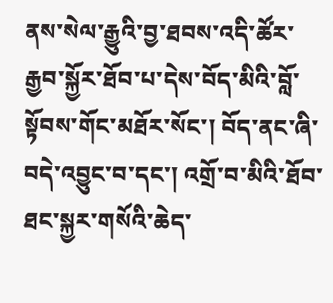ནས་སེལ་རྒྱུའི་བྱ་ཐབས་འདི་ཚོར་རྒྱབ་སྐྱོར་ཐོབ་པ་དེས་བོད་མིའི་བློ་སྟོབས་གོང་མཐོར་སོང་། བོད་ནང་ཞི་བདེ་འབྱུང་བ་དང་། འགྲོ་བ་མིའི་ཐོབ་ཐང་སྐྱར་གསོའི་ཆེད་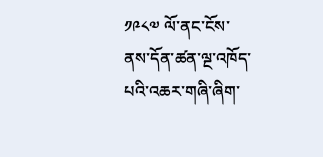༡༩༨༧ ལོ་ནང་ངོས་ནས་དོན་ཚན་ལྔ་འཁོད་པའི་འཆར་གཞི་ཞིག་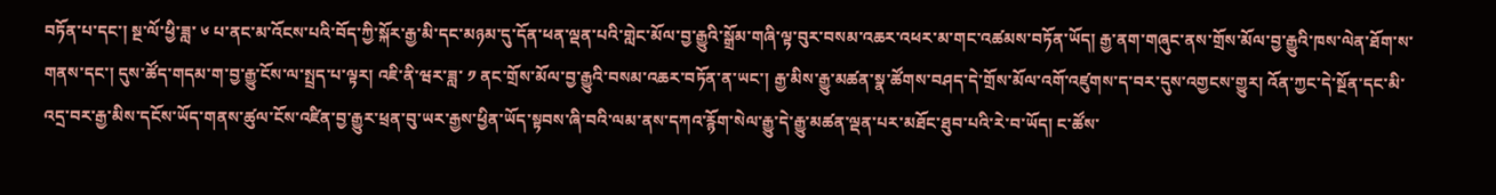བཏོན་པ་དང་། སྔ་ལོ་ཕྱི་ཟླ་ ༦ པ་ནང་མ་འོངས་པའི་བོད་ཀྱི་སྐོར་རྒྱ་མི་དང་མཉམ་དུ་དོན་ཕན་ལྡན་པའི་གླེང་མོལ་བྱ་རྒྱུའི་སྒྲོམ་གཞི་ལྟ་བུར་བསམ་འཆར་འཕར་མ་གང་འཚམས་བཏོན་ཡོད། རྒྱ་ནག་གཞུང་ནས་གྲོས་མོལ་བྱ་རྒྱུའི་ཁས་ལེན་ཐོག་ས་གནས་དང་། དུས་ཚོད་གདམ་ག་བྱ་རྒྱུ་ངོས་ལ་སྤྲད་པ་ལྟར། འཇི་ནི་ཝར་ཟླ་ ༡ ནང་གྲོས་མོལ་བྱ་རྒྱུའི་བསམ་འཆར་བཏོན་ན་ཡང་། རྒྱ་མིས་རྒྱུ་མཚན་སྣ་ཚོགས་བཤད་དེ་གྲོས་མོལ་འགོ་འཛུགས་ད་བར་དུས་འགྱངས་གྱུར། འོན་ཀྱང་དེ་སྔོན་དང་མི་འདྲ་བར་རྒྱ་མིས་དངོས་ཡོད་གནས་ཚུལ་ངོས་འཛིན་བྱ་རྒྱུར་ཕྲན་བུ་ཡར་རྒྱས་ཕྱིན་ཡོད་སྟབས་ཞི་བའི་ལམ་ནས་དཀའ་རྙོག་སེལ་རྒྱུ་དེ་རྒྱུ་མཚན་ལྡན་པར་མཐོང་ཐུབ་པའི་རེ་བ་ཡོད། ང་ཚོས་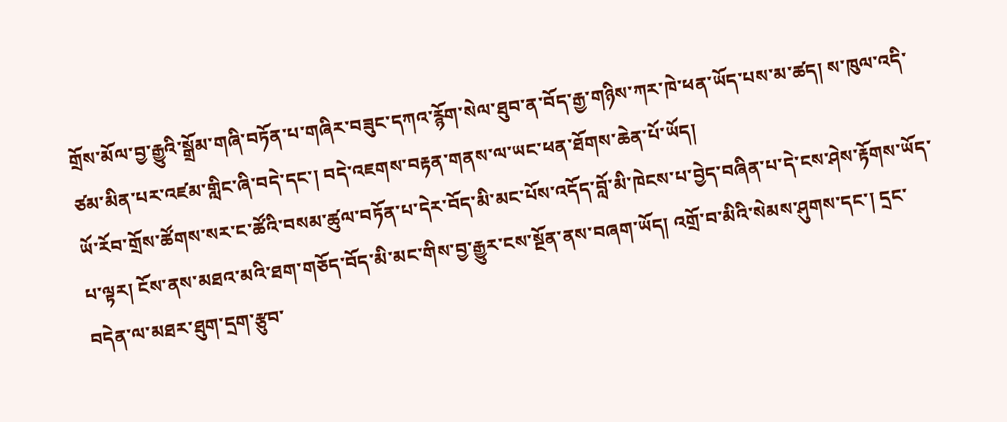གྲོས་མོལ་བྱ་རྒྱུའི་སྒྲོམ་གཞི་བཏོན་པ་གཞིར་བཟུང་དཀའ་རྙོག་སེལ་ཐུབ་ན་བོད་རྒྱ་གཉིས་ཀར་ཁེ་ཕན་ཡོད་པས་མ་ཚད། ས་ཁུལ་འདི་ཙམ་མིན་པར་འཛམ་གླིང་ཞི་བདེ་དང་། བདེ་འཇགས་བརྟན་གནས་ལ་ཡང་ཕན་ཐོགས་ཆེན་པོ་ཡོད།
ཡོ་རོབ་གྲོས་ཚོགས་སར་ང་ཚོའི་བསམ་ཚུལ་བཏོན་པ་དེར་བོད་མི་མང་པོས་འདོད་བློ་མི་ཁེངས་པ་བྱེད་བཞིན་པ་དེ་ངས་ཤེས་རྟོགས་ཡོད་པ་ལྟར། ངོས་ནས་མཐའ་མའི་ཐག་གཅོད་བོད་མི་མང་གིས་བྱ་རྒྱུར་ངས་སྔོན་ནས་བཞག་ཡོད། འགྲོ་བ་མིའི་སེམས་ཤུགས་དང་། དྲང་བདེན་ལ་མཐར་ཐུག་དྲག་རྩུབ་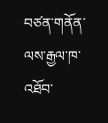བཙན་གནོན་ལས་རྒྱལ་ཁ་འཐོབ་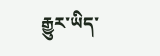རྒྱུར་ཡིད་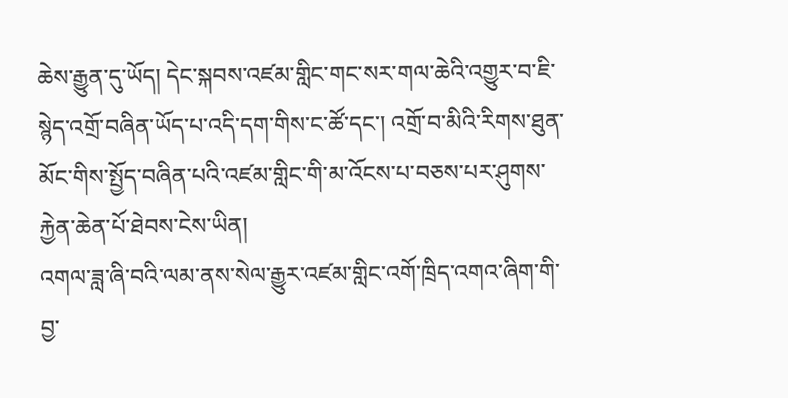ཆེས་རྒྱུན་དུ་ཡོད། དེང་སྐབས་འཛམ་གླིང་གང་སར་གལ་ཆེའི་འགྱུར་བ་ཇི་སྙེད་འགྲོ་བཞིན་ཡོད་པ་འདི་དག་གིས་ང་ཚོ་དང་། འགྲོ་བ་མིའི་རིགས་ཐུན་མོང་གིས་སྤྱོད་བཞིན་པའི་འཛམ་གླིང་གི་མ་འོངས་པ་བཅས་པར་ཤུགས་རྐྱེན་ཆེན་པོ་ཐེབས་ངེས་ཡིན།
འགལ་ཟླ་ཞི་བའི་ལམ་ནས་སེལ་རྒྱུར་འཛམ་གླིང་འགོ་ཁྲིད་འགའ་ཞིག་གི་བྱ་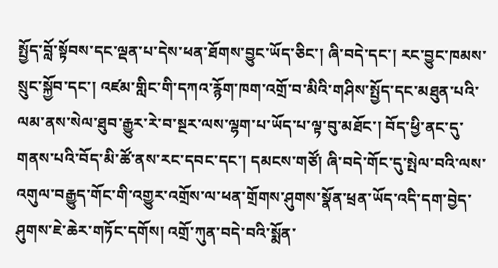སྤྱོད་བློ་སྟོབས་དང་ལྡན་པ་དེས་ཕན་ཐོགས་བྱུང་ཡོད་ཅིང་། ཞི་བདེ་དང་། རང་བྱུང་ཁམས་སྲུང་སྐྱོབ་དང་། འཛམ་གླིང་གི་དཀའ་རྙོག་ཁག་འགྲོ་བ་མིའི་གཤིས་སྤྱོད་དང་མཐུན་པའི་ལམ་ནས་སེལ་ཐུབ་རྒྱུར་རེ་བ་སྔར་ལས་ལྷག་པ་ཡོད་པ་ལྟ་བུ་མཐོང་། བོད་ཕྱི་ནང་དུ་གནས་པའི་བོད་མི་ཚོ་ནས་རང་དབང་དང་། དམངས་གཙོ། ཞི་བདེ་གོང་དུ་སྤེལ་བའི་ལས་འགུལ་བརྒྱུད་གོང་གི་འགྱུར་འགྲོས་ལ་ཕན་གྲོགས་ཤུགས་སྣོན་ཕྲན་ཡོད་འདི་དག་བྱེད་ཤུགས་ཇེ་ཆེར་གཏོང་དགོས། འགྲོ་ཀུན་བདེ་བའི་སྨོན་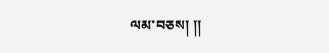ལམ་བཅས། །།